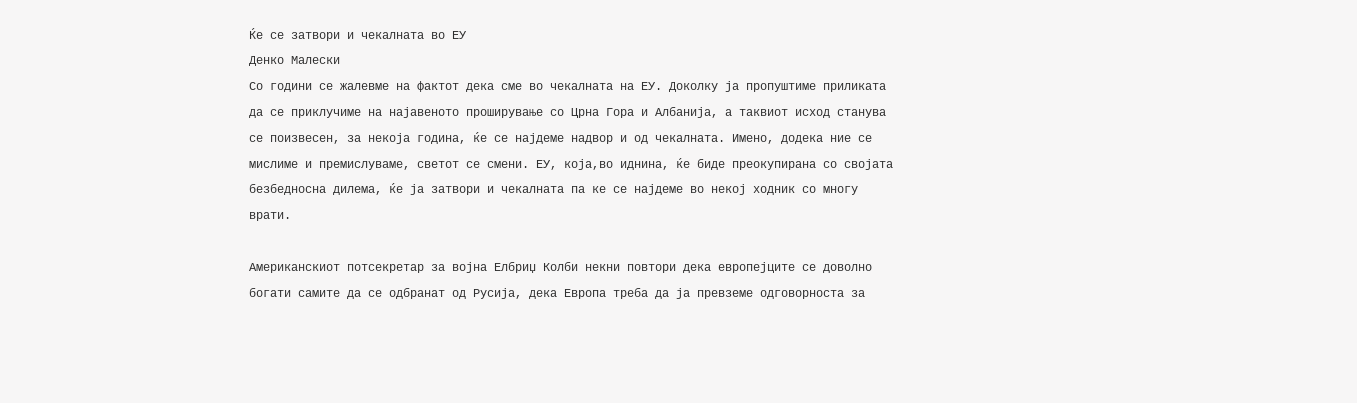Ќе се затвори и чекалната во ЕУ
Денко Малески
Со години се жалевме на фактот дека сме во чекалната на ЕУ. Доколку ја пропуштиме приликата да се приклучиме на најавеното проширување со Црна Гора и Албанија, а таквиот исход станува се поизвесен, за некоја година, ќе се најдеме надвор и од чекалната. Имено, додека ние се мислиме и премислуваме, светот се смени. ЕУ, која,во иднина, ќе биде преокупирана со својата безбедносна дилема, ќе ја затвори и чекалната па ке се најдеме во некој ходник со многу врати.

Американскиот потсекретар за војна Елбриџ Колби некни повтори дека европејците се доволно богати самите да се одбранат од Русија, дека Европа треба да ја превземе одговорноста за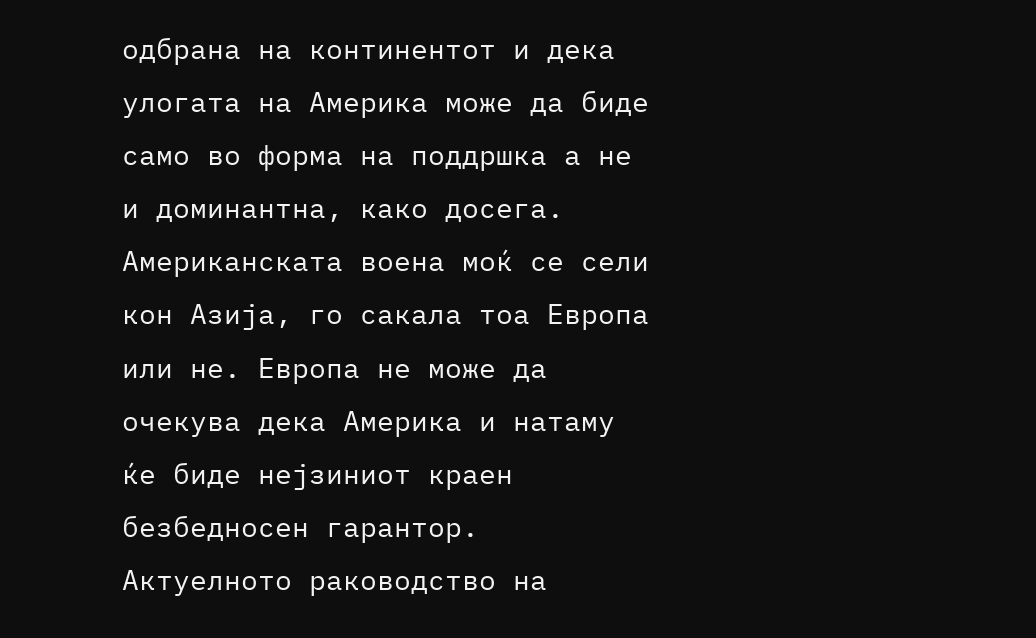одбрана на континентот и дека улогата на Америка може да биде само во форма на поддршка а не и доминантна, како досега. Американската воена моќ се сели кон Азија, го сакала тоа Европа или не. Европа не може да очекува дека Америка и натаму ќе биде нејзиниот краен безбедносен гарантор.
Актуелното раководство на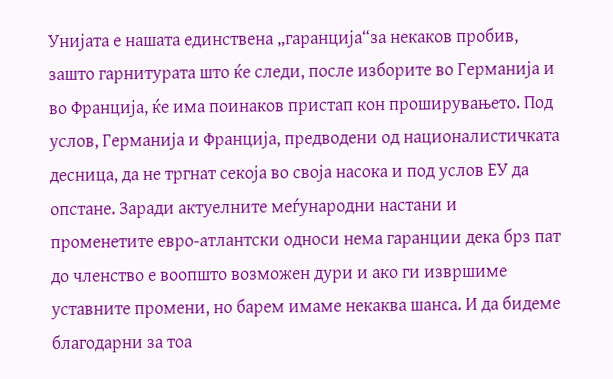Унијата е нашата единствена „гаранција“за некаков пробив, зашто гарнитурата што ќе следи, после изборите во Германија и во Франција, ќе има поинаков пристап кон проширyвањето. Под услов, Германија и Франција, предводени од националистичката десница, да не тргнат секоја во своја насока и под услов ЕУ да опстане. Заради актуелните меѓународни настани и променетите евро-атлантски односи нема гаранции дека брз пат до членство е воопшто возможен дури и ако ги извршиме уставните промени, но барем имаме некаква шанса. И да бидеме благодарни за тоа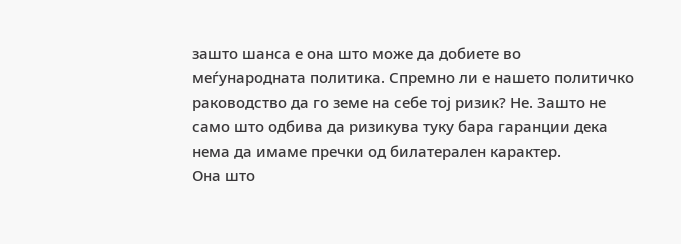зашто шанса е она што може да добиете во меѓународната политика. Спремно ли е нашето политичко раководство да го земе на себе тој ризик? Не. Зашто не само што одбива да ризикува туку бара гаранции дека нема да имаме пречки од билатерален карактер.
Она што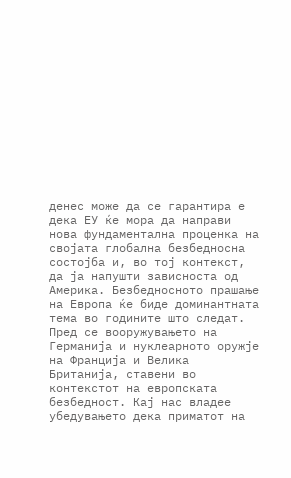денес може да се гарантира е дека ЕУ ќе мора да направи нова фундаментална проценка на својата глобална безбедносна состојба и, во тој контекст, да ја напушти зависноста од Америка. Безбедносното прашање на Европа ќе биде доминантната тема во годините што следат. Пред се вооружувањето на Германија и нуклеарното оружје на Франција и Велика Британија, ставени во контекстот на европската безбедност. Кај нас владее убедувањето дека приматот на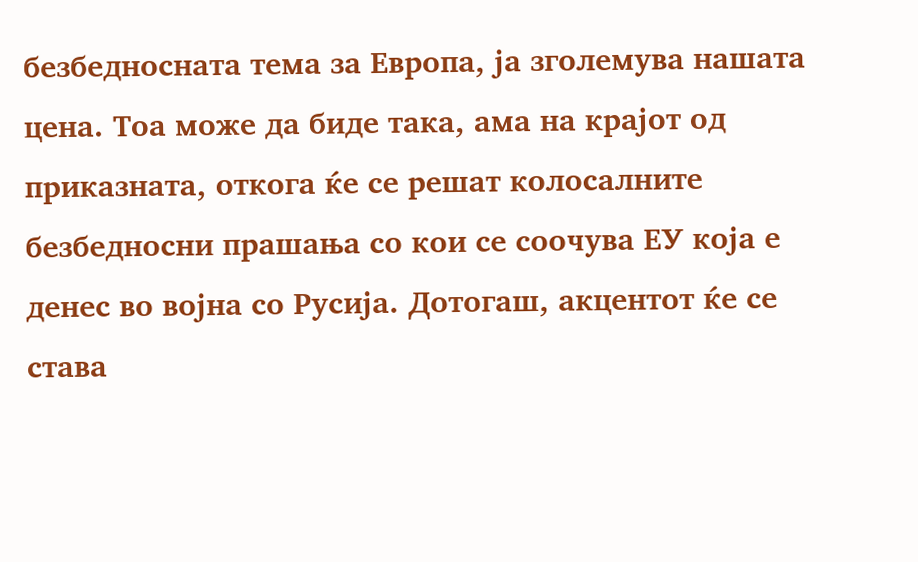безбедносната тема за Европа, ја зголемува нашата цена. Тоа може да биде така, ама на крајот од приказната, откога ќе се решат колосалните безбедносни прашања со кои се соочува ЕУ која е денес во војна со Русија. Дотогаш, акцентот ќе се става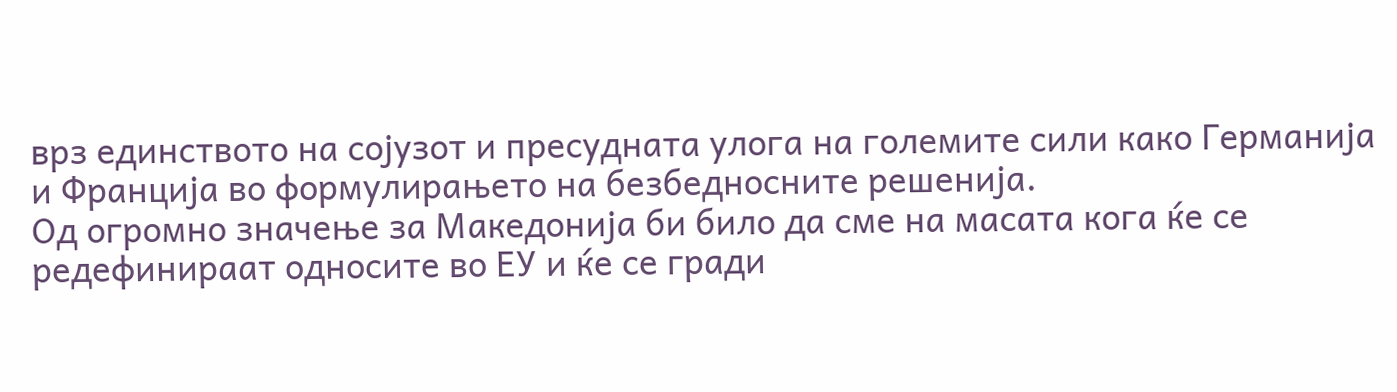врз единството на сојузот и пресудната улога на големите сили како Германија и Франција во формулирањето на безбедносните решенија.
Од огромно значење за Македонија би било да сме на масата кога ќе се редефинираат односите во ЕУ и ќе се гради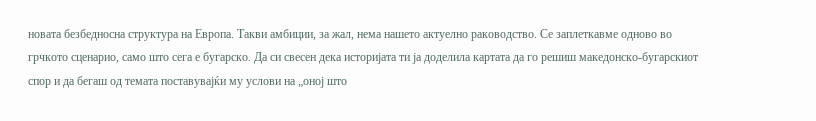новата безбедносна структура на Европа. Такви амбиции, за жал, нема нашето актуелно раководство. Се заплеткавме одново во грчкото сценарио, само што сега е бугарско. Да си свесен дека историјата ти ја доделила картата да го решиш македонско-бугарскиот спор и да бегаш од темата поставувајќи му услови на „оној што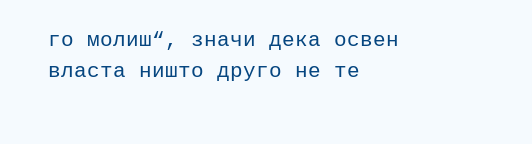го молиш“, значи дека освен власта ништо друго не те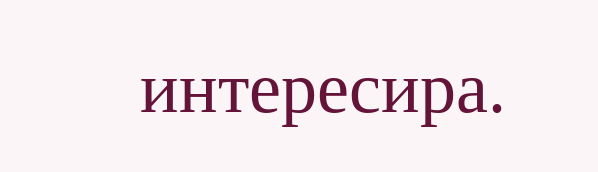интересира.